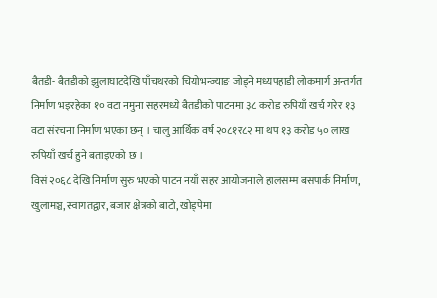बैतडी- बैतडीको झुलाघाटदेखि पाँचथरको चियोभन्ज्याङ जोड्ने मध्यपहाडी लोकमार्ग अन्तर्गत निर्माण भइरहेका १० वटा नमुना सहरमध्ये बैतडीको पाटनमा ३८ करोड रुपियाँ खर्च गरेर १३ वटा संरचना निर्माण भएका छन् । चालु आर्थिक वर्ष २०८१र८२ मा थप १३ करोड ५० लाख रुपियाँ खर्च हुने बताइएको छ ।
विसं २०६८ देखि निर्माण सुरु भएको पाटन नयाँ सहर आयोजनाले हालसम्म बसपार्क निर्माण, खुलामञ्च, स्वागतद्वार, बजार क्षेत्रको बाटो, खोड्पेमा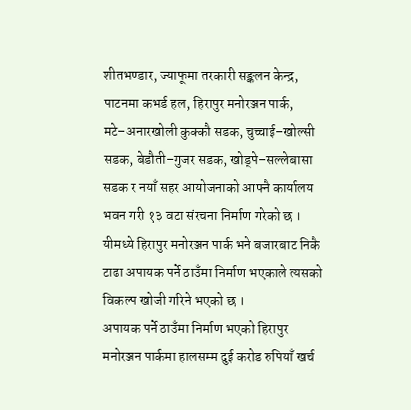शीतभण्डार, ज्याफूमा तरकारी सङ्कलन केन्द्र, पाटनमा कभर्ड हल, हिरापुर मनोरञ्जन पार्क, मटे–अनारखोली कुक्कौ सडक, चुच्चाई–खोल्सी सडक, बेडौती–गुजर सडक, खोड्पे–सल्लेबासा सडक र नयाँ सहर आयोजनाको आफ्नै कार्यालय भवन गरी १३ वटा संरचना निर्माण गरेको छ । यीमध्ये हिरापुर मनोरञ्जन पार्क भने बजारबाट निकै टाढा अपायक पर्ने ठाउँमा निर्माण भएकाले त्यसको विकल्प खोजी गरिने भएको छ ।
अपायक पर्ने ठाउँमा निर्माण भएको हिरापुर मनोरञ्जन पार्कमा हालसम्म दुई करोड रुपियाँ खर्च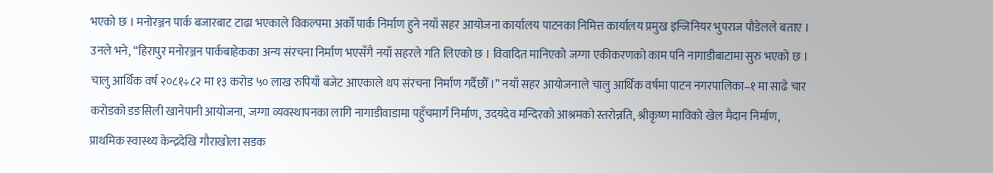भएको छ । मनोरञ्जन पार्क बजारबाट टाढा भएकाले विकल्पमा अर्को पार्क निर्माण हुने नयाँ सहर आयोजना कार्यालय पाटनका निमित्त कार्यालय प्रमुख इन्जिनियर भुपराज पौडेलले बताए ।
उनले भने, “हिरापुर मनोरञ्जन पार्कबाहेकका अन्य संरचना निर्माण भएसँगै नयाँ सहरले गति लिएको छ । विवादित मानिएको जग्गा एकीकरणको काम पनि नागाडीबाटामा सुरु भएको छ । चालु आर्थिक वर्ष २०८१÷८२ मा १३ करोड ५० लाख रुपियाँ बजेट आएकाले थप संरचना निर्माण गर्दैछौँ ।” नयाँ सहर आयोजनाले चालु आर्थिक वर्षमा पाटन नगरपालिका–१ मा साढे चार करोडको डङसिली खानेपानी आयोजना, जग्गा व्यवस्थापनका लागि नागाडीवाडामा पहुँचमार्ग निर्माण, उदयदेव मन्दिरको आश्रमको स्तरोन्नति, श्रीकृष्ण माविको खेल मैदान निर्माण, प्राथमिक स्वास्थ्य केन्द्रदेखि गौराखोला सडक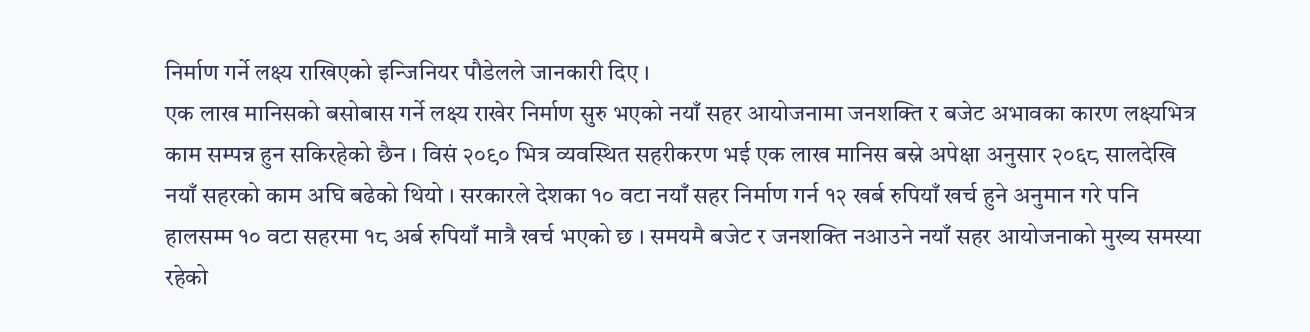निर्माण गर्ने लक्ष्य राखिएको इन्जिनियर पौडेलले जानकारी दिए ।
एक लाख मानिसको बसोबास गर्ने लक्ष्य राखेर निर्माण सुरु भएको नयाँ सहर आयोजनामा जनशक्ति र बजेट अभावका कारण लक्ष्यभित्र काम सम्पन्न हुन सकिरहेको छैन । विसं २०९० भित्र व्यवस्थित सहरीकरण भई एक लाख मानिस बस्ने अपेक्षा अनुसार २०६८ सालदेखि नयाँ सहरको काम अघि बढेको थियो । सरकारले देशका १० वटा नयाँ सहर निर्माण गर्न १२ खर्ब रुपियाँ खर्च हुने अनुमान गरे पनि हालसम्म १० वटा सहरमा १८ अर्ब रुपियाँ मात्रै खर्च भएको छ । समयमै बजेट र जनशक्ति नआउने नयाँ सहर आयोजनाको मुख्य समस्या रहेको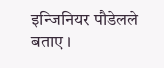इन्जिनियर पौडेलले बताए ।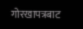गोरखापत्रबाट